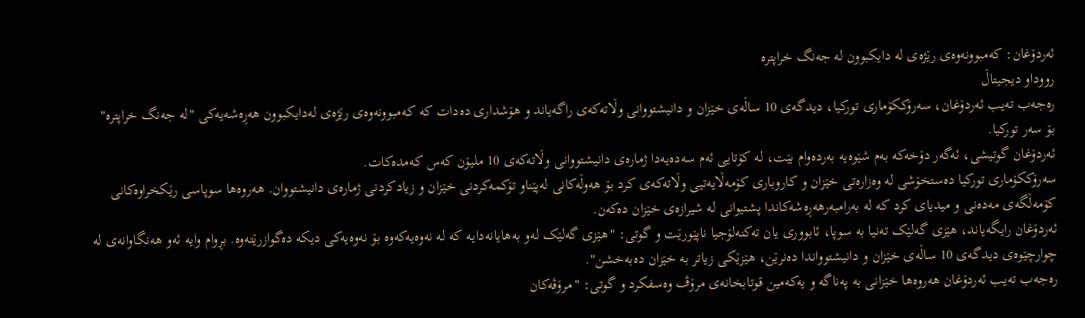ئەردۆغان: کەمبوونەوەی رێژەی لە دایکبوون لە جەنگ خراپترە
رووداو دیجیتاڵ
رەجەب تەیب ئەردۆغان، سەرۆککۆماری تورکیا، دیدگەی 10 ساڵەی خێزان و دانیشتووانی وڵاتەکەی راگەیاند و هۆشداری دەدات کە کەمبوونەوەی رێژەی لەدایکبوون هەڕەشەیەکی "لە جەنگ خراپترە" بۆ سەر تورکیا.
ئەردۆغان گوتیشی، ئەگەر دۆخەکە بەم شێوەیە بەردەوام بێت، لە کۆتایی ئەم سەدەیەدا ژمارەی دانیشتووانی وڵاتەکەی 10 ملیۆن کەس کەمدەکات.
سەرۆککۆماری تورکیا دەستخۆشی لە وەزارەتی خێزان و کاروباری کۆمەڵایەتیی وڵاتەکەی کرد بۆ هەوڵەکانی لەپێناو تۆکمەکردنی خێزان و زیادکردنی ژمارەی دانیشتووان. هەروەها سوپاسی رێکخراوەکانی کۆمەڵگەی مەدەنی و میدیای کرد کە لە بەرامبەرهەڕەشەکاندا پشتیوانی لە شیرازەی خێزان دەکەن.
ئەردۆغان رایگەیاند، هێزی گەلێک تەنیا بە سوپا، ئابووری یان تەکنەلۆجیا ناپێورێت و گوتی: "هێزی گەلێک لەو بەهایانەدایە کە لە نەوەیەکەوە بۆ نەوەیەکی دیکە دەگوازرێتەوە. بڕوام وایە ئەو هەنگاوانەی لە چوارچێوەی دیدگەی 10 ساڵەی خێزان و دانیشتوواندا دەنرێن، هێزێکی زیاتر بە خێزان دەبەخشن".
رەجەب تەیب ئەردۆغان هەروەها خێزانی بە پەناگە و یەکەمین قوتابخانەی مرۆڤ وەسفکرد و گوتی: "مرۆڤەکان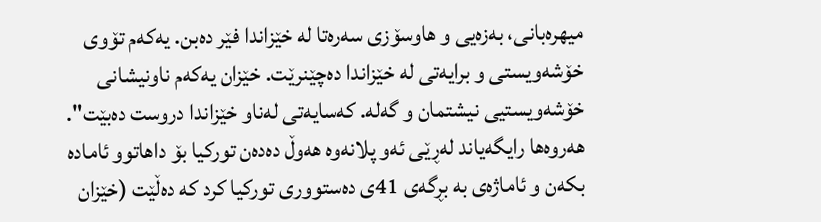میهرەبانی، بەزەیی و هاوسۆزی سەرەتا لە خێزاندا فێر دەبن. یەکەم تۆوی خۆشەویستی و برایەتی لە خێزاندا دەچێنرێت. خێزان یەکەم ناونیشانی خۆشەویستیی نیشتمان و گەلە. کەسایەتی لەناو خێزاندا دروست دەبێت".
هەروەها رایگەیاند لەڕێی ئەو پلانەوە هەوڵ دەدەن تورکیا بۆ داهاتوو ئامادە بکەن و ئاماژەی بە بڕگەی 41ی دەستووری تورکیا کرد کە دەڵێت (خێزان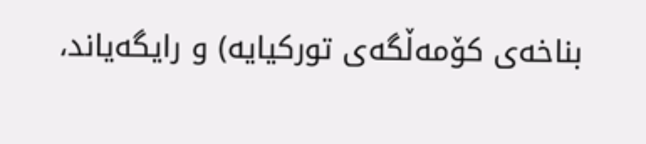بناخەی کۆمەڵگەی تورکیایە) و رایگەیاند،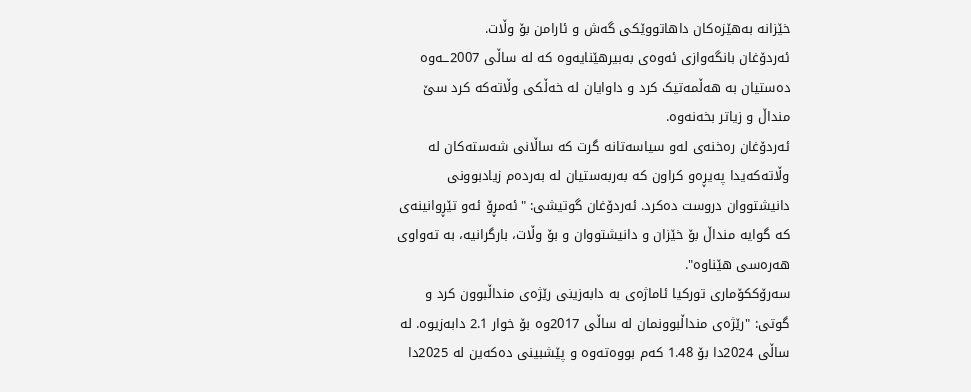خێزانە بەهێزەکان داهاتووێکی گەش و ئارامن بۆ وڵات.
ئەردۆغان بانگەوازی ئەوەی بەبیرهێنایەوە کە لە ساڵی 2007ــەوە دەستیان بە هەڵمەتیک کرد و داوایان لە خەڵکی وڵاتەکە کرد سێ منداڵ و زیاتر بخەنەوە.
ئەردۆغان رەخنەی لەو سیاسەتانە گرت کە ساڵانی شەستەکان لە وڵاتەکەیدا پەیڕەو کراون کە بەربەستیان لە بەردەم زیادبوونی دانیشتووان دروست دەکرد. ئەردۆغان گوتیشی: "ئەمڕۆ ئەو تێڕوانینەی کە گوایە منداڵ بۆ خێزان و دانیشتووان و بۆ وڵات، بارگرانیە، بە تەواوی هەرەسی هێناوە".
سەرۆککۆماری تورکیا ئاماژەی بە دابەزینی رێژەی منداڵبوون کرد و گوتی: "رێژەی منداڵبوونمان لە ساڵی 2017وە بۆ خوار 2.1 دابەزیوە. لە ساڵی 2024دا بۆ 1.48 کەم بووەتەوە و پێشبینی دەکەین لە 2025دا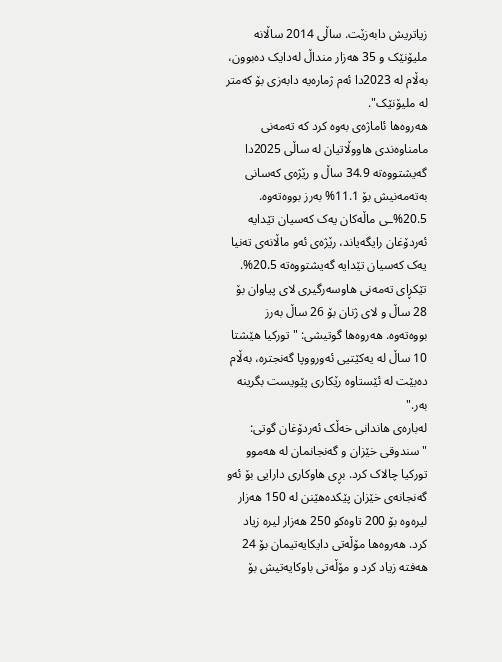زیاتریش دابەزێت. ساڵی 2014 ساڵانە ملیۆنێک و 35 هەزار منداڵ لەدایک دەبوون، بەڵام لە 2023دا ئەم ژمارەیە دابەزی بۆ کەمتر لە ملیۆنێک".
هەروەها ئاماژەی بەوە کرد کە تەمەنی مامناوەندی هاووڵاتیان لە ساڵی 2025دا گەیشتووەتە 34.9 ساڵ و رێژەی کەسانی بەتەمەنیش بۆ 11.1% بەرز بووەتەوە.
%20.5ـی ماڵەکان یەک کەسیان تێدایە
ئەردۆغان رایگەیاند، رێژەی ئەو ماڵانەی تەنیا یەک کەسیان تێدایە گەیشتووەتە 20.5%. تێکڕای تەمەنی هاوسەرگیری لای پیاوان بۆ 28 ساڵ و لای ژنان بۆ 26 ساڵ بەرز بووەتەوە. هەروەها گوتیشی: "تورکیا هێشتا 10 ساڵ لە یەکێتیی ئەورووپا گەنجترە، بەڵام دەبێت لە ئێستاوە رێکاری پێویست بگرینە بەر."
لەبارەی هاندانی خەڵک ئەردۆغان گوتی: "سندوقی خێزان و گەنجانمان لە هەموو تورکیا چالاک کرد. بڕی هاوکاری دارایی بۆ ئەو گەنجانەی خێزان پێکدەهێنن لە 150 هەزار لیرەوە بۆ 200 تاوەکو 250 هەزار لیرە زیاد کرد. هەروەها مۆڵەتی دایکایەتیمان بۆ 24 هەفتە زیاد کرد و مۆڵەتی باوکایەتیش بۆ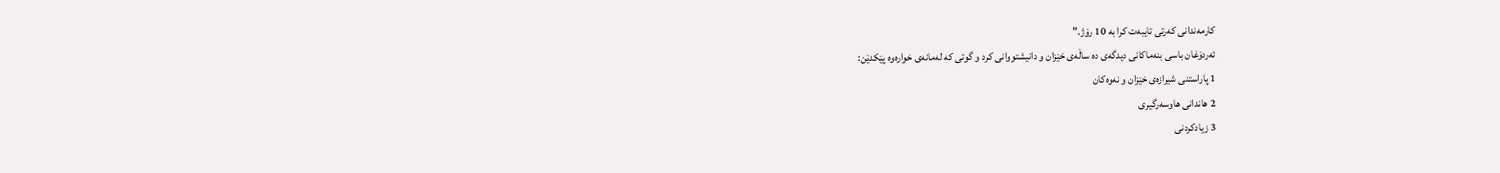کارمەندانی کەرتی تایبەت کرا بە 10 رۆژ."
ئەردۆغان باسی بنەماکانی دیدگەی دە ساڵەی خێزان و دانیشتووانی کرد و گوتی کە لەمانەی خوارەوە پێکدێن:
1 پاراستنی شیرازەی خێزان و نەوەکان
2 هاندانی هاوسەرگیری
3 زیادکردنی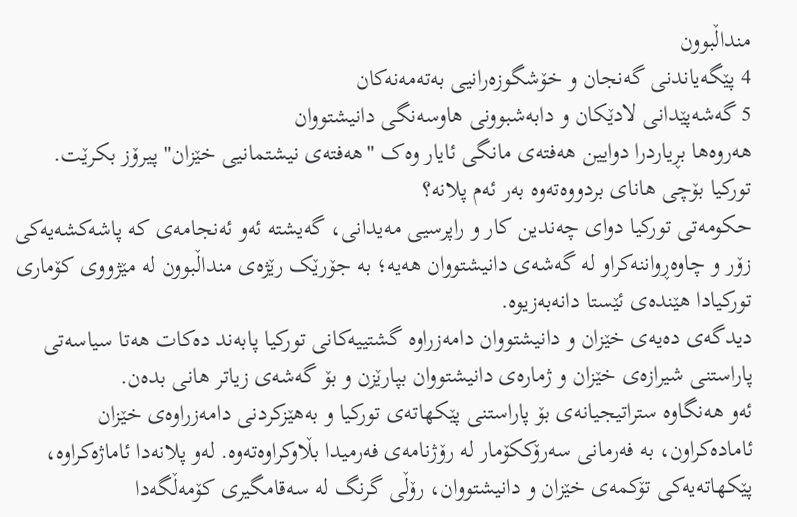منداڵبوون
4 پێگەیاندنی گەنجان و خۆشگوزەرانیی بەتەمەنەکان
5 گەشەپێدانی لادێکان و دابەشبوونی هاوسەنگی دانیشتووان
هەروەها بڕیاردرا دوایین هەفتەی مانگی ئایار وەک "هەفتەی نیشتمانیی خێزان" پیرۆز بکرێت.
تورکیا بۆچی هانای بردووەتەوە بەر ئەم پلانە؟
حکومەتی تورکیا دوای چەندین کار و راپرسیی مەیدانی، گەیشتە ئەو ئەنجامەی کە پاشەکشەیەکی زۆر و چاوەڕواننەکراو لە گەشەی دانیشتووان هەیە؛ بە جۆرێک رێژەی منداڵبوون لە مێژووی کۆماری تورکیادا هێندەی ئێستا دانەبەزیوە.
دیدگەی دەیەی خێزان و دانیشتووان دامەزراوە گشتییەکانی تورکیا پابەند دەکات هەتا سیاسەتی پاراستنی شیرازەی خێزان و ژمارەی دانیشتووان بپارێزن و بۆ گەشەی زیاتر هانی بدەن.
ئەو هەنگاوە ستراتیجیانەی بۆ پاراستنی پێکهاتەی تورکیا و بەهێزکردنی دامەزراوەی خێزان ئامادەکراون، بە فەرمانی سەرۆککۆمار لە رۆژنامەی فەرمیدا بڵاوکراوەتەوە. لەو پلانەدا ئاماژەکراوە، پێکهاتەیەکی تۆکمەی خێزان و دانیشتووان، رۆڵی گرنگ لە سەقامگیری کۆمەڵگەدا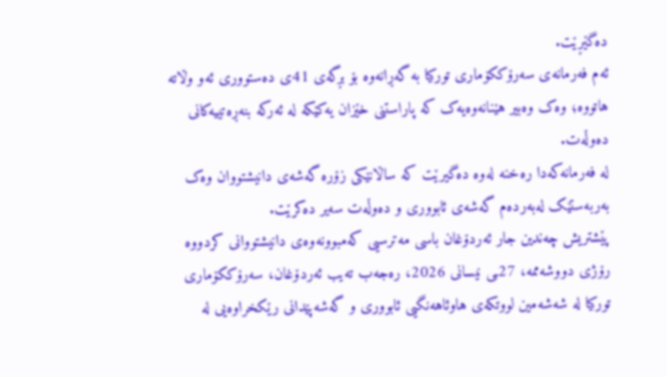دەگێڕێت.
ئەم فەرمانەی سەرۆککۆماری تورکیا بە گەڕانەوە بۆ بڕگەی 41ی دەستووری ئەو وڵاتە هاتووە؛ وەک وەبیر هێنانەوەیەک کە پاراستنی خێزان یەکێکە لە ئەرکە بنەڕەتییەکانی دەوڵەت.
لە فەرمانەکەدا رەخنە لەوە دەگیرێت کە ساڵانێکی زۆرە گەشەی دانیشتووان وەک بەربەستێک لەبەردەم گەشەی ئابووری و دەوڵەت سەیر دەکرێت.
پێشتریش چەندین جار ئەردۆغان باسی مەترسیی کەمبوونەوەی دانیشتووانی کردووە
رۆژی دووشەممە، 27ـی نیسانی 2026، رەجەب تەیب ئەردۆغان، سەرۆککۆماری تورکیا لە شەشەمین لووتکەی هاوئاهەنگیی ئابووری و گەشەپێدانی رێکخراوەیی لە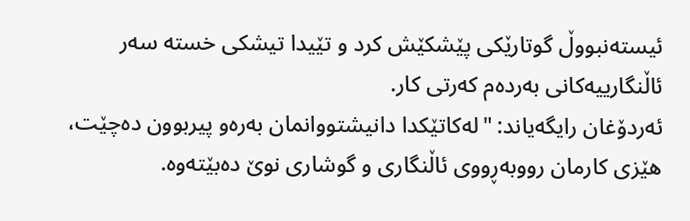ئیستەنبووڵ گوتارێکی پێشکێش کرد و تێیدا تیشکی خستە سەر ئاڵنگارییەکانی بەردەم کەرتی کار.
ئەردۆغان رایگەیاند: "لەکاتێکدا دانیشتووانمان بەرەو پیربوون دەچێت، هێزی کارمان رووبەڕووی ئاڵنگاری و گوشاری نوێ دەبێتەوە.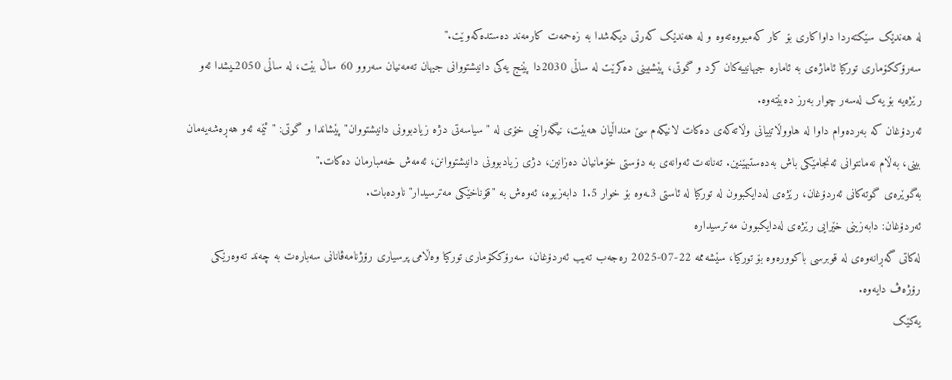لە هەندێک سێکتەردا داواکاری بۆ کار کەمبووەتەوە و لە هەندێک کەرتی دیکەشدا بە زەحمەت کارمەند دەستدەکەوێت."
سەرۆککۆماری تورکیا ئاماژەی بە ئامارە جیهانییەکان کرد و گوتی، پێشبینی دەکرێت لە ساڵی 2030دا پێنج یەکی دانیشتووانی جیهان تەمەنیان سەروو 60 ساڵ بێت، لە ساڵی 2050ـیشدا ئەو رێژەیە بۆ یەک لەسەر چوار بەرز دەبێتەوە.
ئەردۆغان کە بەردەوام داوا لە هاووڵاتییانی وڵاتەکەی دەکات لانیکەم سێ منداڵیان هەبێت، نیگەرانیی خۆی لە "سیاسەتی دژە زیادبوونی دانیشتووان" پێشاندا و گوتی: "ئێمە ئەو هەڕەشەیەمان بینی، بەڵام نەمانتوانی ئەنجامێکی باش بەدەستبهێنین. تەنانەت ئەوانەی بە دۆستی خۆمانیان دەزانین، دژی زیادبوونی دانیشتووانن، ئەمەش خەمبارمان دەکات."
بەگوێرەی گوتەکانی ئەردۆغان، رێژەی لەدایکبوون لە تورکیا لە ئاستی 3ـەوە بۆ خوار 1.5 دابەزیوە، ئەوەش بە "قۆناخێکی مەترسیدار" ناودەبات.
ئەردۆغان: دابەزینی خێرایی رێژەی لەدایکبوون مەترسیدارە
لەکاتی گەڕانەوەی لە قوبرسی باکوورەوە بۆ تورکیا، سێشەممە 22-07-2025 رەجەب تەیب ئەردۆغان، سەرۆککۆماری تورکیا وەڵامی پرسیاری رۆژنامەڤانانی سەبارەت بە چەند تەوەرێکی رۆژەڤ دایەوە.
یەکێک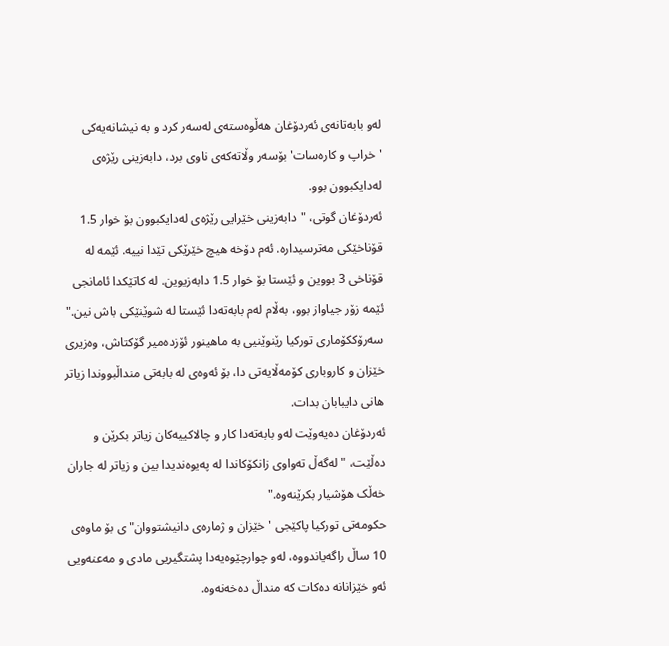لەو بابەتانەی ئەردۆغان هەڵوەستەی لەسەر کرد و بە نیشانەیەکی 'خراپ و کارەسات' بۆسەر وڵاتەکەی ناوی برد، دابەزینی رێژەی لەدایکبوون بوو.
ئەردۆغان گوتی، "دابەزینی خێرایی رێژەی لەدایکبوون بۆ خوار 1.5 قۆناخێکی مەترسیدارە. ئەم دۆخە هیچ خێرێکی تێدا نییە. ئێمە لە قۆناخی 3 بووین و ئێستا بۆ خوار 1.5 دابەزیوین. لە کاتێکدا ئامانجی ئێمە زۆر جیاواز بوو، بەڵام لەم بابەتەدا ئێستا لە شوێنێکی باش نین."
سەرۆککۆماری تورکیا رێنوێنیی بە ماهینور ئۆزدەمیر گۆکتاش، وەزیری خێزان و کاروباری کۆمەڵایەتی دا، بۆ ئەوەی لە بابەتی منداڵبووندا زیاتر هانی دایبابان بدات.
ئەردۆغان دەیەوێت لەو بابەتەدا کار و چالاکییەکان زیاتر بکرێن و دەڵێت، "لەگەڵ تەواوی زانکۆکاندا لە پەیوەندیدا بین و زیاتر لە جاران خەڵک هۆشیار بکرێنەوە."
حکومەتی تورکیا پاکێجی 'خێزان و ژمارەی دانیشتووان"ی بۆ ماوەی 10 ساڵ راگەیاندووە، لەو چوارچێوەیەدا پشتگیریی مادی و مەعنەویی ئەو خێزانانە دەکات کە منداڵ دەخەنەوە.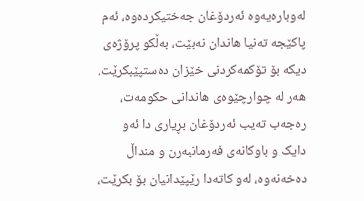لەوبارەیەوە ئەردۆغان جەختیکردەوە، ئەم پاکێجە تەنیا هاندان نەبێت، بەڵکو پرۆژەی دیکە بۆ تۆکمەکردنی خێزان دەستپێبکرێت.
هەر لە چوارچێوەی هاندانی حکومەت، رەجەب تەیب ئەردۆغان بڕیاری دا ئەو دایک و باوکانەی فەرمانبەرن و منداڵ دەخەنەوە، لەو کاتەدا رێپێدانیان بۆ بکرێت،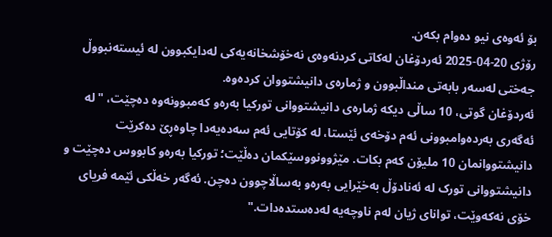بۆ ئەوەی نیو دەوام بکەن.
رۆژی 20-04-2025 ئەردۆغان لەکاتی کردنەوەی نەخۆشخانەیەکی لەدایکبوون لە ئیستەنبووڵ جەختی لەسەر بابەتی منداڵبوون و ژمارەی دانیشتووان کردەوە.
ئەردۆغان گوتی، 10 ساڵی دیکە ژمارەی دانیشتووانی تورکیا بەرەو کەمبوونەوە دەچێت، "لە ئەگەری بەردەوامبوونی ئەم دۆخەی ئێستا، لە کۆتایی ئەم سەدەیەدا چاوەڕێ دەکرێت دانیشتووانمان 10 ملیۆن کەم بکات. مێژوونووسێکمان دەڵێت؛ تورکیا بەرەو کابووس دەچێت و دانیشتووانی تورک لە ئەنادۆڵ بەخێرایی بەرەو بەساڵاچوون دەچن. ئەگەر خەڵکی ئێمە فریای خۆی نەکەوێت، توانای ژیان لەم ناوچەیە لەدەستدەدات."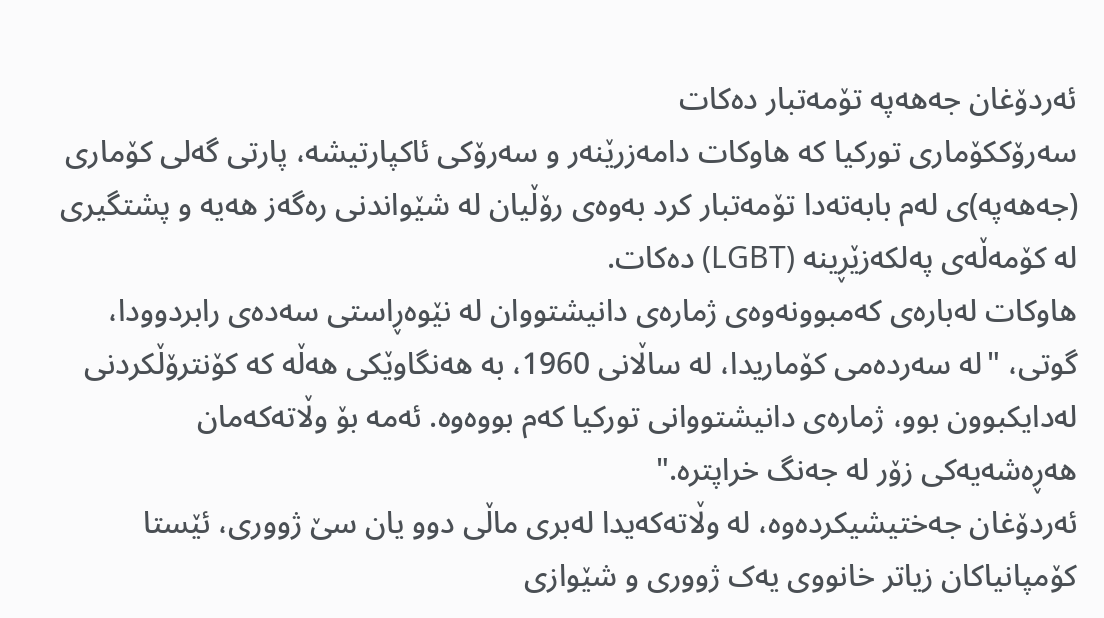ئەردۆغان جەهەپە تۆمەتبار دەکات
سەرۆککۆماری تورکیا کە هاوکات دامەزرێنەر و سەرۆکی ئاکپارتیشە، پارتی گەلی کۆماری (جەهەپە)ی لەم بابەتەدا تۆمەتبار کرد بەوەی رۆڵیان لە شێواندنی رەگەز هەیە و پشتگیری لە کۆمەڵەی پەلکەزێڕینە (LGBT) دەکات.
هاوکات لەبارەی کەمبوونەوەی ژمارەی دانیشتووان لە نێوەڕاستی سەدەی رابردوودا، گوتی، "لە سەردەمی کۆماریدا، لە ساڵانی 1960، بە هەنگاوێکی هەڵە کە کۆنترۆڵکردنی لەدایکبوون بوو، ژمارەی دانیشتووانی تورکیا کەم بووەوە. ئەمە بۆ وڵاتەکەمان هەڕەشەیەکی زۆر لە جەنگ خراپترە."
ئەردۆغان جەختیشیکردەوە، لە وڵاتەکەیدا لەبری ماڵی دوو یان سێ ژووری، ئێستا کۆمپانیاکان زیاتر خانووی یەک ژووری و شێوازی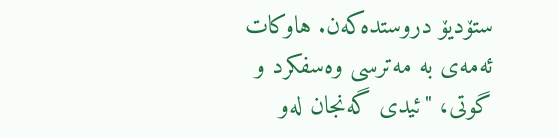ستۆدیۆ دروستدەکەن. هاوکات ئەمەی بە مەترسی وەسفکرد و گوتی، "ئیدی گەنجان لەو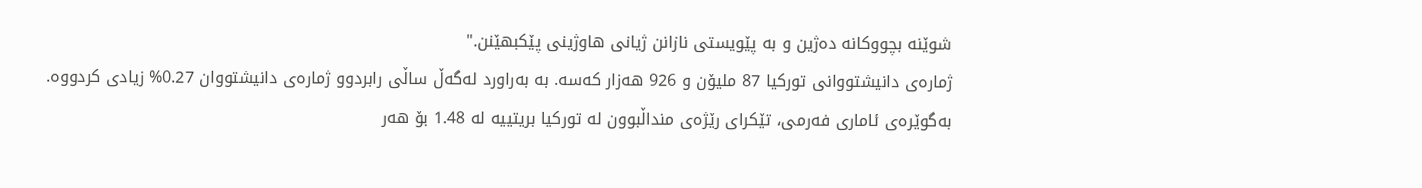شوێنە بچووکانە دەژین و بە پێویستی نازانن ژیانی هاوژینی پێکبهێنن."
ژمارەی دانیشتووانی تورکیا 87 ملیۆن و 926 هەزار کەسە. بە بەراورد لەگەڵ ساڵی رابردوو ژمارەی دانیشتووان 0.27% زیادی کردووە.
بەگوێرەی ئاماری فەرمی، تێکرای رێژەی منداڵبوون لە تورکیا بریتییە لە 1.48 بۆ هەر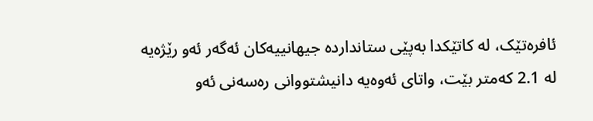ئافرەتێک، لە کاتێكدا بەپێی ستانداردە جیهانییەکان ئەگەر ئەو رێژەیە لە 2.1 کەمتر بێت، واتای ئەوەیە دانیشتووانی رەسەنی ئەو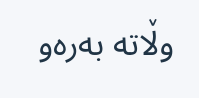وڵاتە بەرەو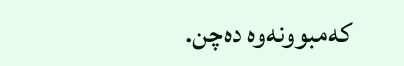کەمبوونەوە دەچن.